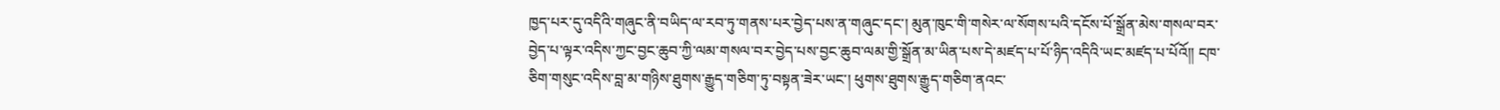ཁྱད་པར་དུ་འདིའི་གཞུང་ནི་བཡིད་ལ་རབ་ཏུ་གནས་པར་བྱེད་པས་ན་གཞུང་དང་། མུན་ཁུང་གི་གསེར་ལ་སོགས་པའི་དངོས་པོ་སྒྲོན་མེས་གསལ་བར་བྱེད་པ་ལྟར་འདིས་ཀྱང་བྱང་ཆུབ་ཀྱི་ལམ་གསལ་བར་བྱེད་པས་བྱང་ཆུབ་ལམ་གྱི་སྒྲོན་མ་ཡིན་པས་དེ་མཛད་པ་པོ་ཉིད་འདིའི་ཡང་མཛད་པ་པོའོ།། ངཁ་ཅིག་གསུང་འདིས་བླ་མ་གཉིས་ཐུགས་རྒྱུད་གཅིག་ཏུ་བསྟན་ཟེར་ཡང་། ཕུགས་ཐུགས་རྒྱུད་གཅིག་ནའང་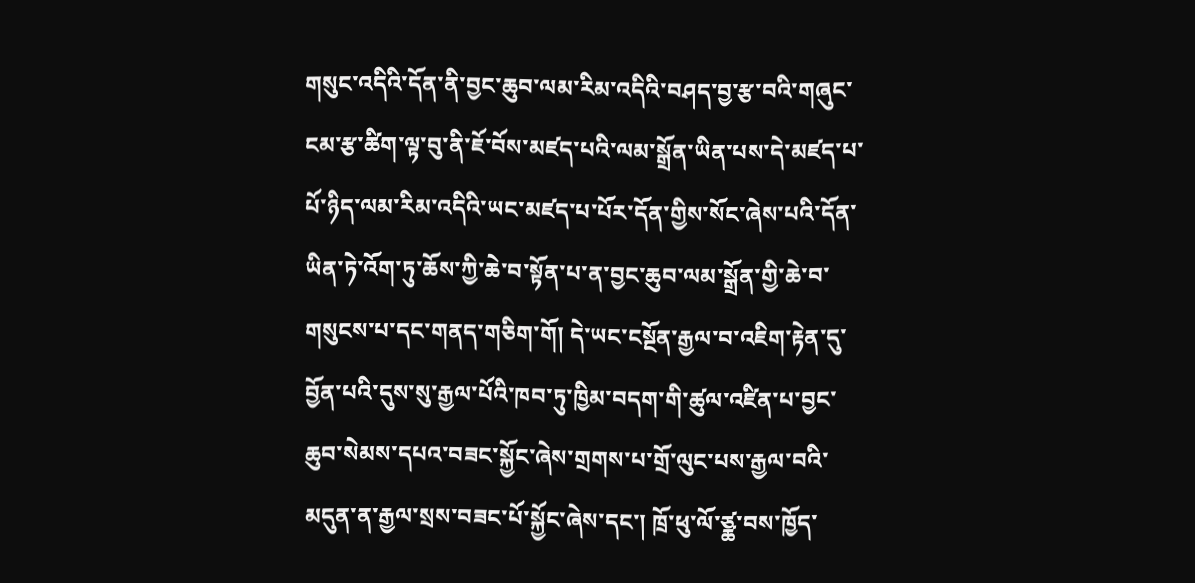གསུང་འདིའི་དོན་ནི་བྱང་ཆུབ་ལམ་རིམ་འདིའི་བཤད་བྱ་རྩ་བའི་གཞུང་ངམ་རྩ་ཚིག་ལྟ་བུ་ནི་ཇོ་བོས་མཛད་པའི་ལམ་སྒྲོན་ཡིན་པས་དེ་མཛད་པ་པོ་ཉིད་ལམ་རིམ་འདིའི་ཡང་མཛད་པ་པོར་དོན་གྱིས་སོང་ཞེས་པའི་དོན་ཡིན་ཏེ་འོག་ཏུ་ཆོས་ཀྱི་ཆེ་བ་སྟོན་པ་ན་བྱང་ཆུབ་ལམ་སྒྲོན་གྱི་ཆེ་བ་གསུངས་པ་དང་གནད་གཅིག་གོ། དེ་ཡང་ངསྔོན་རྒྱལ་བ་འཇིག་རྟེན་དུ་བྱོན་པའི་དུས་སུ་རྒྱལ་པོའི་ཁབ་ཏུ་ཁྱིམ་བདག་གི་ཚུལ་འཛིན་པ་བྱང་ཆུབ་སེམས་དཔའ་བཟང་སྐྱོང་ཞེས་གྲགས་པ་གྲོ་ལུང་པས་རྒྱལ་བའི་མདུན་ན་རྒྱལ་སྲས་བཟང་པོ་སྐྱོང་ཞེས་དང་། ཁྲོ་ཕུ་ལོ་ཙྪ་བས་ཁྱོད་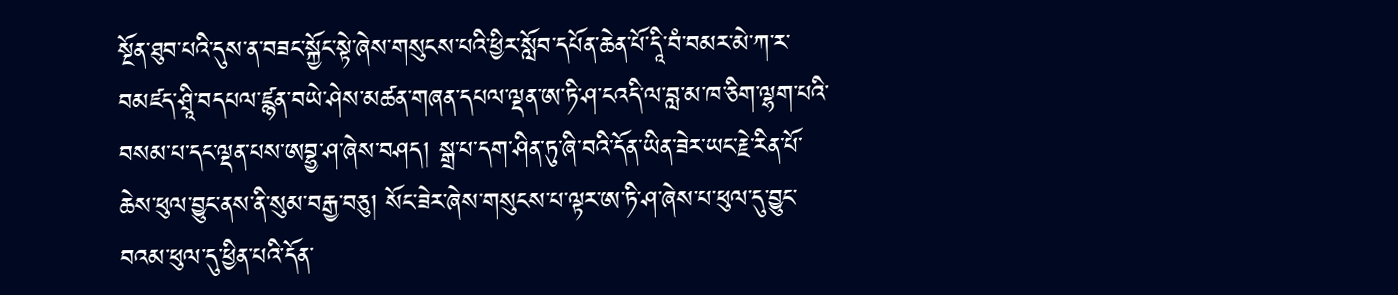སྔོན་ཐུབ་པའི་དུས་ན་བཟང་སྐྱོང་སྟེ་ཞེས་གསུངས་པའི་ཕྱིར་སློབ་དཔོན་ཆེན་པོ་དཱི་བཾ་བམར་མེ་ཀ་ར་བམཛད་ཤྲཱི་བདཔལ་ཛྙན་བཡེ་ཤེས་མཚན་གཞན་དཔལ་ལྡན་ཨ་ཏི་ཤ་ངའདི་ལ་བླ་མ་ཁ་ཅིག་ལྷག་པའི་བསམ་པ་དང་ལྡན་པས་ཨབྷྱ་ཤ་ཞེས་བཤད། སྒྲ་པ་དག་ཤིན་ཏུ་ཞི་བའི་དོན་ཡིན་ཟེར་ཡང་རྗེ་རིན་པོ་ཆེས་ཕུལ་བྱུང་ནས་ནི་སུམ་བརྒྱ་བཅུ། སོང་ཟེར་ཞེས་གསུངས་པ་ལྟར་ཨ་ཏི་ཤ་ཞེས་པ་ཕུལ་དུ་བྱུང་བའམ་ཕུལ་དུ་ཕྱིན་པའི་དོན་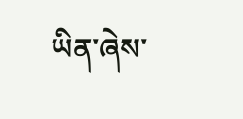ཡིན་ཞེས་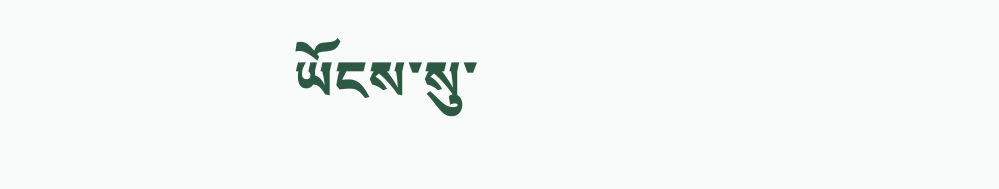ཡོངས་སུ་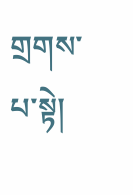གྲགས་པ་སྟེ།